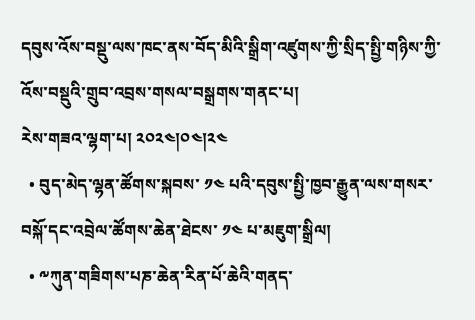དབུས་འོས་བསྡུ་ལས་ཁང་ནས་བོད་མིའི་སྒྲིག་འཛུགས་ཀྱི་སྲིད་སྤྱི་གཉིས་ཀྱི་འོས་བསྡུའི་གྲུབ་འབྲས་གསལ་བསྒྲགས་གནང་པ།
རེས་གཟའ་ལྷག་པ། ༢༠༢༤།༠༤།༢༤
  • བུད་མེད་ལྷན་ཚོགས་སྐབས་ ༡༤ པའི་དབུས་སྤྱི་ཁྱབ་རྒྱུན་ལས་གསར་བསྐོ་དང་འབྲེལ་ཚོགས་ཆེན་ཐེངས་ ༡༤ པ་མཇུག་སྒྲིལ།
  • ༸ཀུན་གཟིགས་པཎ་ཆེན་རིན་པོ་ཆེའི་གནད་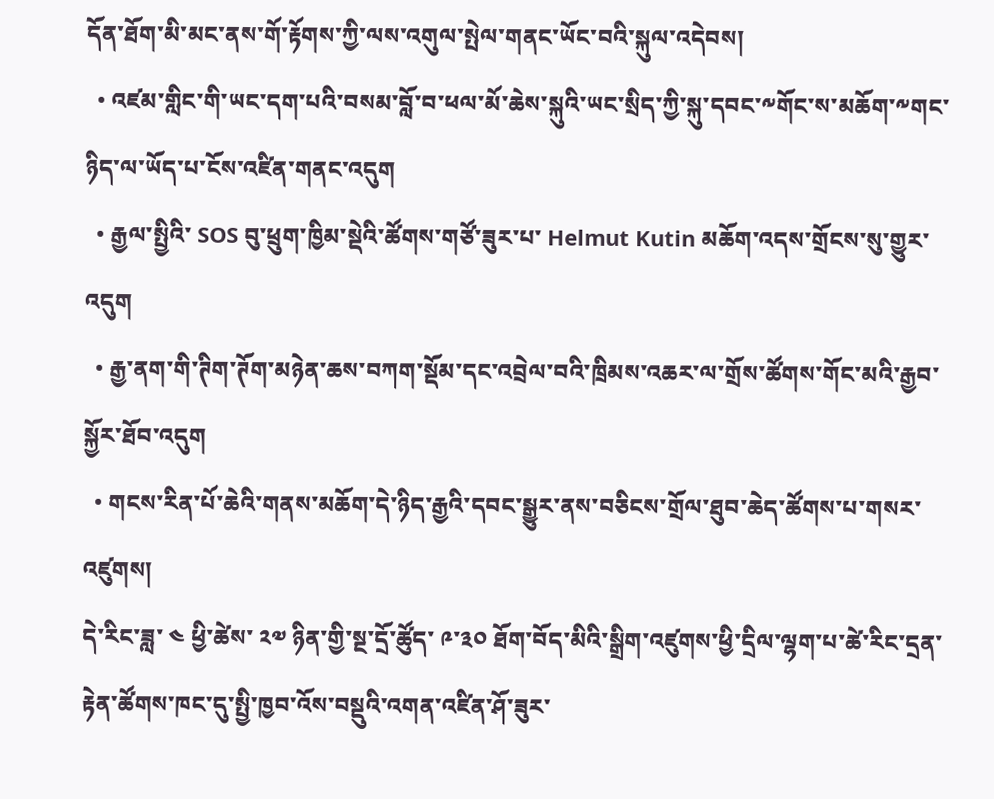དོན་ཐོག་མི་མང་ནས་གོ་རྟོགས་ཀྱི་ལས་འགུལ་སྤེལ་གནང་ཡོང་བའི་སྐུལ་འདེབས།
  • འཛམ་གླིང་གི་ཡང་དག་པའི་བསམ་བློ་བ་ཕལ་མོ་ཆེས་སྐུའི་ཡང་སྲིད་ཀྱི་སྐུ་དབང་༸གོང་ས་མཆོག་༸གང་ཉིད་ལ་ཡོད་པ་ངོས་འཛིན་གནང་འདུག
  • རྒྱལ་སྤྱིའི་ SOS བུ་ཕྲུག་ཁྱིམ་སྡེའི་ཚོགས་གཙོ་ཟུར་པ་ Helmut Kutin མཆོག་འདས་གྲོངས་སུ་གྱུར་འདུག
  • རྒྱ་ནག་གི་ཊིག་ཊོག་མཉེན་ཆས་བཀག་སྡོམ་དང་འབྲེལ་བའི་ཁྲིམས་འཆར་ལ་གྲོས་ཚོགས་གོང་མའི་རྒྱབ་སྐྱོར་ཐོབ་འདུག
  • གངས་རིན་པོ་ཆེའི་གནས་མཆོག་དེ་ཉིད་རྒྱའི་དབང་སྒྱུར་ནས་བཅིངས་གྲོལ་ཐུབ་ཆེད་ཚོགས་པ་གསར་འཛུགས།
དེ་རིང་ཟླ་ ༤ ཕྱི་ཚེས་ ༢༧ ཉིན་གྱི་སྔ་དྲོ་ཚོུད་ ༩་༣༠ ཐོག་བོད་མིའི་སྒྲིག་འཛུགས་ཕྱི་དྲིལ་ལྷག་པ་ཚེ་རིང་དྲན་རྟེན་ཚོགས་ཁང་དུ་སྤྱི་ཁྱབ་འོས་བསྡུའི་འགན་འཛིན་ཤོ་ཟུར་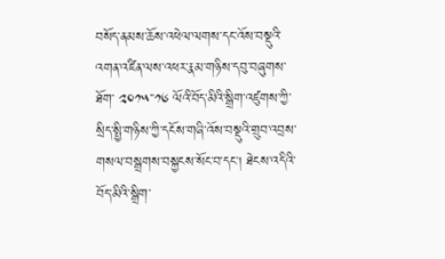བསོད་ནམས་ཆོས་འཕེལ་ལགས་དང་འོས་བསྡུའི་འགན་འཛིན་ལས་འཕར་རྣམ་གཉིས་དབུ་བཞུགས་ཐོག་ ༢༠༡༥་་༡༦ ལོའི་བོད་མིའི་སྒྲིག་འཛུགས་ཀྱི་སྲིད་སྤྱི་གཉིས་ཀྱི་དངོས་གཞི་འོས་བསྡུའི་གྲུབ་འབྲས་གསལ་བསྒྲགས་བསྐྱངས་སོང་བ་དང། ཐེངས་འདིའི་བོད་མིའི་སྒྲིག་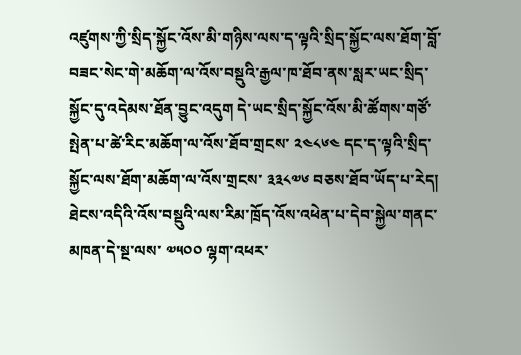འཛུགས་ཀྱི་སྲིད་སྐྱོང་འོས་མི་གཉིས་ལས་ད་ལྟའི་སྲིད་སྐྱོང་ལས་ཐོག་བློ་བཟང་སེང་གེ་མཆོག་ལ་འོས་བསྡུའི་རྒྱལ་ཁ་ཐོབ་ནས་སླར་ཡང་སྲིད་སྐྱོང་དུ་འདེམས་ཐོན་བྱུང་འདུག དེ་ཡང་སྲིད་སྐྱོང་འོས་མི་ཚོགས་གཙོ་སྤེན་པ་ཚེ་རིང་མཆོག་ལ་འོས་ཐོབ་གྲངས་ ༢༤༨༦༤ དང་ད་ལྟའི་སྲིད་སྐྱོང་ལས་ཐོག་མཆོག་ལ་འོས་གྲངས་ ༣༣༨༧༦ བཅས་ཐོབ་ཡོད་པ་རེད།
ཐེངས་འདིའི་འོས་བསྡུའི་ལས་རིམ་ཁྲོད་འོས་འཕེན་པ་དེབ་སྐྱེལ་གནང་མཁན་དེ་སྔ་ལས་ ༧༥༠༠ ལྷག་འཕར་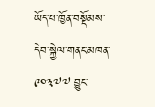ཡོད་པ་ཁྱོན་བསྡོམས་དེབ་སྐྱེལ་གནང་མཁན་ ༩༠༣༧༧ བྱུང་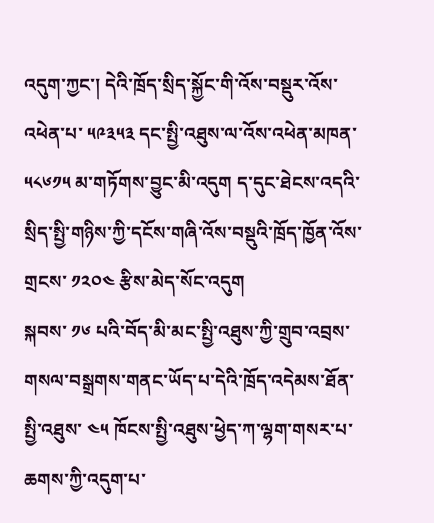འདུག་ཀྱང་། དེའི་ཁྲོད་སྲིད་སྐྱོང་གི་འོས་བསྡུར་འོས་འཕེན་པ་ ༥༩༣༥༣ དང་སྤྱི་འཐུས་ལ་འོས་འཕེན་མཁན་ ༥༨༦༡༥ མ་གཏོགས་བྱུང་མི་འདུག ད་དུང་ཐེངས་འདའི་སྲིད་སྤྱི་གཉིས་ཀྱི་དངོས་གཞི་འོས་བསྡུའི་ཁྲོད་ཁྱོན་འོས་གྲངས་ ༡༢༠༤ རྩིས་མེད་སོང་འདུག
སྐབས་ ༡༦ པའི་བོད་མི་མང་སྤྱི་འཐུས་ཀྱི་གྲུབ་འབྲས་གསལ་བསྒྲགས་གནང་ཡོད་པ་དེའི་ཁྲོད་འདེམས་ཐོན་སྤྱི་འཐུས་ ༤༥ ཁོངས་སྤྱི་འཐུས་ཕྱེད་ཀ་ལྷག་གསར་པ་ཆགས་ཀྱི་འདུག་པ་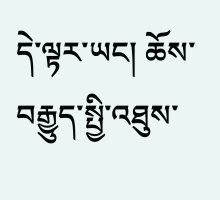དེ་ལྟར་ཡང། ཆོས་བརྒྱུད་སྤྱི་འཐུས་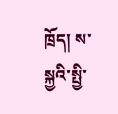ཁྲོད། ས་སྐྱའི་སྤྱི་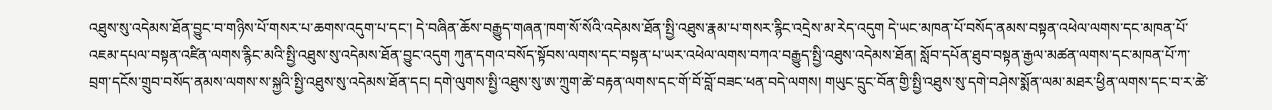འཐུས་སུ་འདེམས་ཐོན་བྱུང་བ་གཉིས་པོ་གསར་པ་ཆགས་འདུག་པ་དང་། དེ་བཞིན་ཆོས་བརྒྱུད་གཞན་ཁག་སོ་སོའི་འདེམས་ཐོན་སྤྱི་འཐུས་རྣམ་པ་གསར་རྙིང་འདྲེས་མ་རེད་འདུག དེ་ཡང་མཁན་པོ་བསོད་ནམས་བསྟན་འཕེལ་ལགས་དང་མཁན་པོ་འཇམ་དཔལ་བསྟན་འཛིན་ལགས་རྙིང་མའི་སྤྱི་འཐུས་སུ་འདེམས་ཐོན་བྱུང་འདུག ཀུན་དགའ་བསོད་སྟོབས་ལགས་དང་བསྟན་པ་ཡར་འཕེལ་ལགས་བཀའ་བརྒྱུད་སྤྱི་འཐུས་འདེམས་ཐོན། སློབ་དཔོན་ཐུབ་བསྟན་རྒྱལ་མཚན་ལགས་དང་མཁན་པོ་ཀ་བྲག་དངོས་གྲུབ་བསོད་ནམས་ལགས་ས་སྐྱའི་སྤྱི་འཐུས་སུ་འདེམས་ཐོན་དང། དགེ་ལུགས་སྤྱི་འཐུས་སུ་ཨ་ཀྲུག་ཚེ་བརྟན་ལགས་དང་གོ་བོ་བློ་བཟང་ཕན་བདེ་ལགས། གཡུང་དྲུང་བོན་གྱི་སྤྱི་འཐུས་སུ་དགེ་བཤེས་སྨོན་ལམ་མཐར་ཕྱིན་ལགས་དང་བ་ར་ཚེ་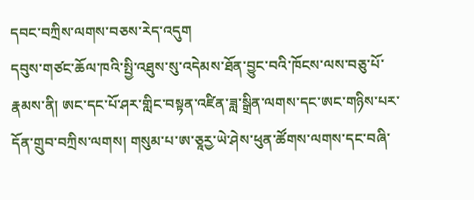དབང་བཀྲིས་ལགས་བཅས་རེད་འདུག
དབུས་གཙང་ཆོལ་ཁའི་སྤྱི་འཐུས་སུ་འདེམས་ཐོན་བྱུང་བའི་ཁོངས་ལས་བཅུ་པོ་རྣམས་ནི། ཨང་དང་པོ་ཤར་གླིང་བསྟན་འཛིན་ཟླ་སྒྲིན་ལགས་དང་ཨང་གཉིས་པར་དོན་གྲུབ་བཀྲིས་ལགས། གསུམ་པ་ཨ་ཅཱརྱ་ཡེ་ཤེས་ཕུན་ཚོགས་ལགས་དང་བཞི་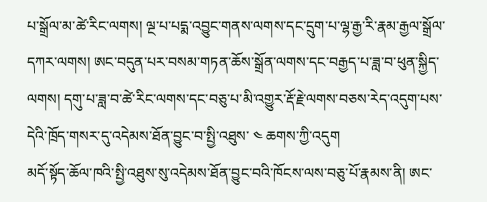པ་སྒྲོལ་མ་ཚེ་རིང་ལགས། ལྔ་པ་པདྨ་འབྱུང་གནས་ལགས་དང་དྲུག་པ་ལྷ་རྒྱ་རི་རྣམ་རྒྱལ་སྒྲོལ་དཀར་ལགས། ཨང་བདུན་པར་བསམ་གཏན་ཆོས་སྒྲོན་ལགས་དང་བརྒྱད་པ་ཟླ་བ་ཕུན་སྐྱིད་ལགས། དགུ་པ་ཟླ་བ་ཚེ་རིང་ལགས་དང་བཅུ་པ་མི་འགྱུར་རྡོ་རྗེ་ལགས་བཅས་རེད་འདུག་པས་དེའི་ཁྲོད་གསར་དུ་འདེམས་ཐོན་བྱུང་བ་སྤྱི་འཐུས་ ༤ ཆགས་ཀྱི་འདུག
མདོ་སྟོད་ཆོལ་ཁའི་སྤྱི་འཐུས་སུ་འདེམས་ཐོན་བྱུང་བའི་ཁོངས་ལས་བཅུ་པོ་རྣམས་ནི། ཨང་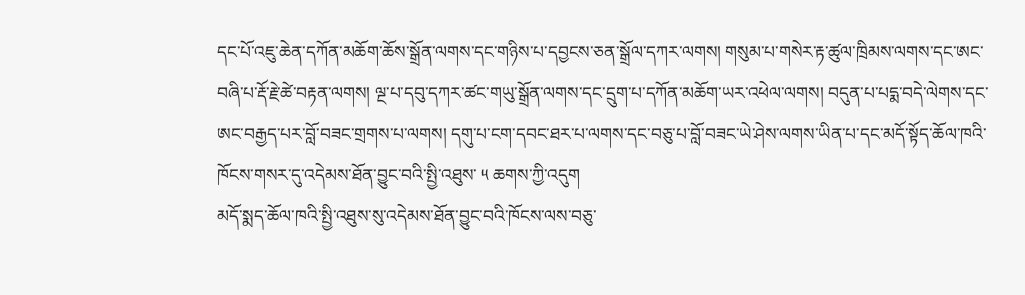དང་པོ་འཇུ་ཆེན་དཀོན་མཆོག་ཆོས་སྒྲོན་ལགས་དང་གཉིས་པ་དབྱངས་ཅན་སྒྲོལ་དཀར་ལགས། གསུམ་པ་གསེར་རྟ་ཚུལ་ཁྲིམས་ལགས་དང་ཨང་བཞི་པ་རྡོ་རྗེ་ཚེ་བརྟན་ལགས། ལྔ་པ་དབུ་དཀར་ཚང་གཡུ་སྒྲོན་ལགས་དང་དྲུག་པ་དཀོན་མཆོག་ཡར་འཕེལ་ལགས། བདུན་པ་པདྨ་བདེ་ལེགས་དང་ཨང་བརྒྱད་པར་བློ་བཟང་གྲགས་པ་ལགས། དགུ་པ་ངག་དབང་ཐར་པ་ལགས་དང་བཅུ་པ་བློ་བཟང་ཡེ་ཤེས་ལགས་ཡིན་པ་དང་མདོ་སྟོད་ཆོལ་ཁའི་ཁོངས་གསར་དུ་འདེམས་ཐོན་བྱུང་བའི་སྤྱི་འཐུས་ ༥ ཆགས་ཀྱི་འདུག
མདོ་སྨད་ཆོལ་ཁའི་སྤྱི་འཐུས་སུ་འདེམས་ཐོན་བྱུང་བའི་ཁོངས་ལས་བཅུ་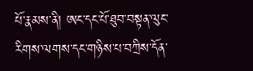པོ་རྣམས་ནི། ཨང་དང་པོ་ཐུབ་བསྟན་ལུང་རིགས་ལགས་དང་གཉིས་པ་བཀྲིས་དོན་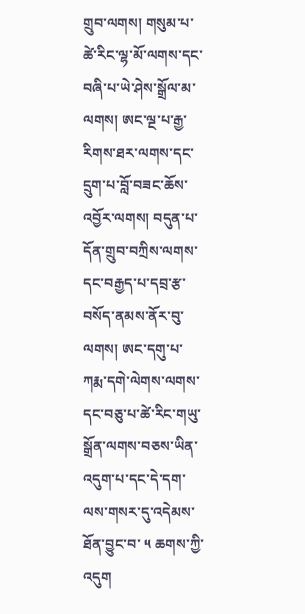གྲུབ་ལགས། གསུམ་པ་ཚེ་རིང་ལྷ་མོ་ལགས་དང་བཞི་པ་ཡེ་ཤེས་སྒྲོལ་མ་ལགས། ཨང་ལྔ་པ་རྒྱ་རིགས་ཐར་ལགས་དང་དྲུག་པ་བློ་བཟང་ཆོས་འབྱོར་ལགས། བདུན་པ་དོན་གྲུབ་བཀྲིས་ལགས་དང་བརྒྱད་པ་དབྲ་རྩ་བསོད་ནམས་ནོར་བུ་ལགས། ཨང་དགུ་པ་ཀརྨ་དགེ་ལེགས་ལགས་དང་བཅུ་པ་ཚེ་རིང་གཡུ་སྒྲོན་ལགས་བཅས་ཡིན་འདུག་པ་དང་དེ་དག་ལས་གསར་དུ་འདེམས་ཐོན་བྱུང་བ་ ༥ ཆགས་ཀྱི་འདུག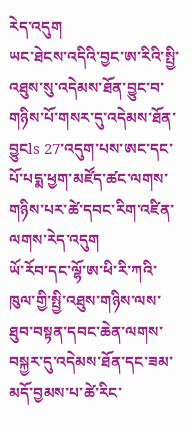རེད་འདུག
ཡང་ཐེངས་འདིའི་བྱང་ཨ་རིའི་སྤྱི་འཐུས་སུ་འདེམས་ཐོན་བྱུང་བ་གཉིས་པོ་གསར་དུ་འདེམས་ཐོན་བྱུངls 27་འདུག་པས་ཨང་དང་པོ་པདྨ་ཕྱག་མཛོད་ཚང་ལགས་གཉིས་པར་ཚེ་དབང་རིག་འཛིན་ལགས་རེད་འདུག
ཡོ་རོབ་དང་ལྷོ་ཨ་ཕི་རི་ཀའི་ཁུལ་གྱི་སྤྱི་འཐུས་གཉིས་ལས་ཐུབ་བསྟན་དབང་ཆེན་ལགས་བསྐྱར་དུ་འདེམས་ཐོན་དང་ཟམ་མདོ་བྱམས་པ་ཚེ་རིང་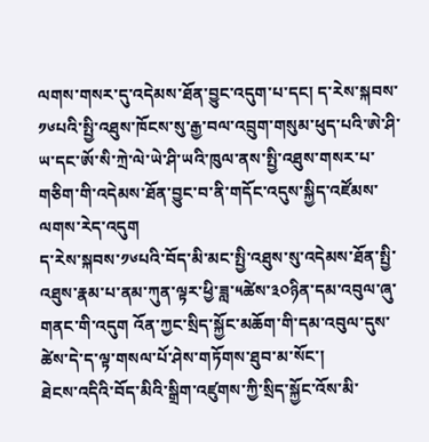ལགས་གསར་དུ་འདེམས་ཐོན་བྱུང་འདུག་པ་དང། ད་རེས་སྐབས་༡༦པའི་སྤྱི་འཐུས་ཁོངས་སུ་རྒྱ་བལ་འབྲུག་གསུམ་ཕུད་པའི་ཨེ་ཤི་ཡ་དང་ཨོ་སི་ཀྲེ་ལེ་ཡེ་ཤི་ཡའི་ཁུལ་ནས་སྤྱི་འཐུས་གསར་པ་གཅིག་གི་འདེམས་ཐོན་བྱུང་བ་ནི་གདོང་འདུས་སྐྱིད་འཛོམས་ལགས་རེད་འདུག
ད་རེས་སྐབས་༡༦པའི་བོད་མི་མང་སྤྱི་འཐུས་སུ་འདེམས་ཐོན་སྤྱི་འཐུས་རྣམ་པ་ནམ་ཀུན་ལྟར་ཕྱི་ཟླ་༥ཚེས་༣༠ཉིན་དམ་འབུལ་ཞུ་གནང་གི་འདུག འོན་ཀྱང་སྲིད་སྐྱོང་མཆོག་གི་དམ་འབུལ་དུས་ཚེས་དེ་ད་ལྟ་གསལ་པོ་ཤེས་གཏོགས་ཐུབ་མ་སོང་།
ཐེངས་འདིའི་བོད་མིའི་སྒྲིག་འཛུགས་ཀྱི་སྲིད་སྐྱོང་འོས་མི་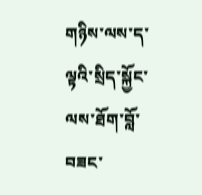གཉིས་ལས་ད་ལྟའི་སྲིད་སྐྱོང་ལས་ཐོག་བློ་བཟང་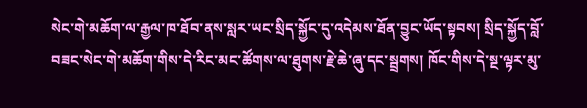སེང་གེ་མཆོག་ལ་རྒྱལ་ཁ་ཐོབ་ནས་སླར་ཡང་སྲིད་སྐྱོང་དུ་འདེམས་ཐོན་བྱུང་ཡོད་སྟབས། སྲིད་སྐྱོད་བློ་བཟང་སེང་གེ་མཆོག་གིས་དེ་རིང་མང་ཚོགས་ལ་ཐུགས་རྗེ་ཆེ་ཞུ་དང་སྦྲགས། ཁོང་གིས་དེ་སྔ་ལྟར་མུ་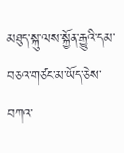མཐུད་སྐུ་ལས་སྐྱོན་རྒྱུའི་དམ་བཅའ་གཙང་མ་ཡོད་ཅེས་བཀའ་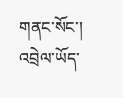གནང་སོང་།
འབྲེལ་ཡོད་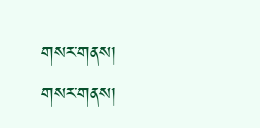གསར་གནས།
གསར་གནས།